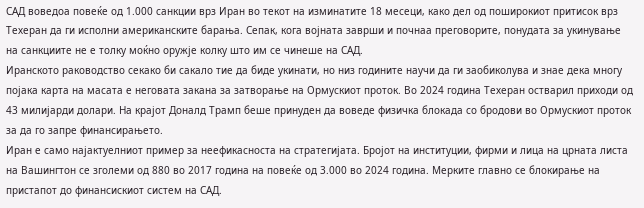САД воведоа повеќе од 1.000 санкции врз Иран во текот на изминатите 18 месеци, како дел од поширокиот притисок врз Техеран да ги исполни американските барања. Сепак, кога војната заврши и почнаа преговорите, понудата за укинување на санкциите не е толку моќно оружје колку што им се чинеше на САД.
Иранското раководство секако би сакало тие да биде укинати, но низ годините научи да ги заобиколува и знае дека многу појака карта на масата е неговата закана за затворање на Ормускиот проток. Во 2024 година Техеран остварил приходи од 43 милијарди долари. На крајот Доналд Трамп беше принуден да воведе физичка блокада со бродови во Ормускиот проток за да го запре финансирањето.
Иран е само најактуелниот пример за неефикасноста на стратегијата. Бројот на институции, фирми и лица на црната листа на Вашингтон се зголеми од 880 во 2017 година на повеќе од 3.000 во 2024 година. Мерките главно се блокирање на пристапот до финансискиот систем на САД.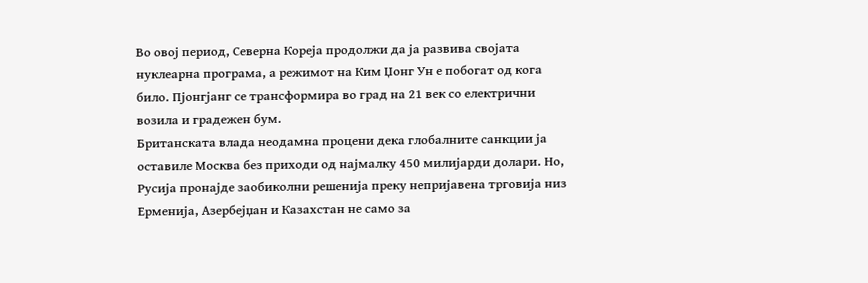Во овој период, Северна Кореја продолжи да ја развива својата нуклеарна програма, а режимот на Ким Џонг Ун е побогат од кога било. Пјонгјанг се трансформира во град на 21 век со електрични возила и градежен бум.
Британската влада неодамна процени дека глобалните санкции ја оставиле Москва без приходи од најмалку 450 милијарди долари. Но, Русија пронајде заобиколни решенија преку непријавена трговија низ Ерменија, Азербејџан и Казахстан не само за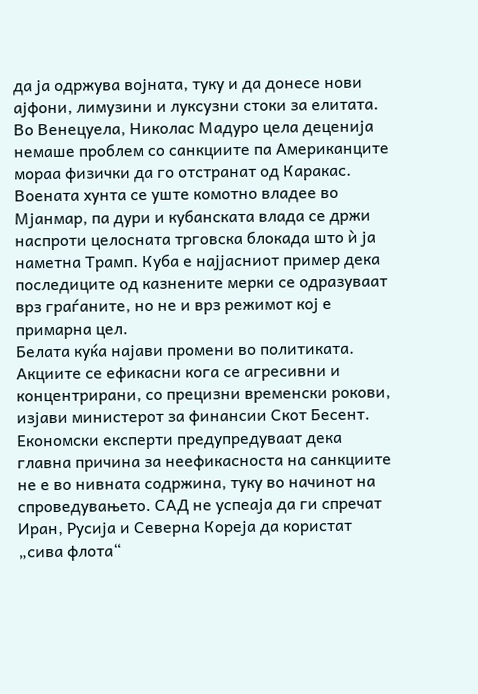да ја одржува војната, туку и да донесе нови ајфони, лимузини и луксузни стоки за елитата.
Во Венецуела, Николас Мадуро цела деценија немаше проблем со санкциите па Американците мораа физички да го отстранат од Каракас. Воената хунта се уште комотно владее во Мјанмар, па дури и кубанската влада се држи наспроти целосната трговска блокада што ѝ ја наметна Трамп. Куба е најјасниот пример дека последиците од казнените мерки се одразуваат врз граѓаните, но не и врз режимот кој е примарна цел.
Белата куќа најави промени во политиката.
Акциите се ефикасни кога се агресивни и концентрирани, со прецизни временски рокови, изјави министерот за финансии Скот Бесент.
Економски експерти предупредуваат дека главна причина за неефикасноста на санкциите не е во нивната содржина, туку во начинот на спроведувањето. САД не успеаја да ги спречат Иран, Русија и Северна Кореја да користат „сива флота“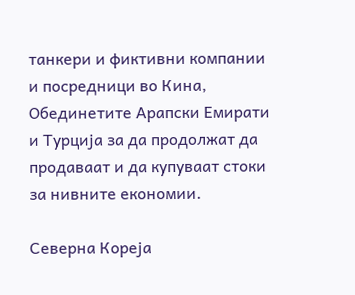танкери и фиктивни компании и посредници во Кина, Обединетите Арапски Емирати и Турција за да продолжат да продаваат и да купуваат стоки за нивните економии.

Северна Кореја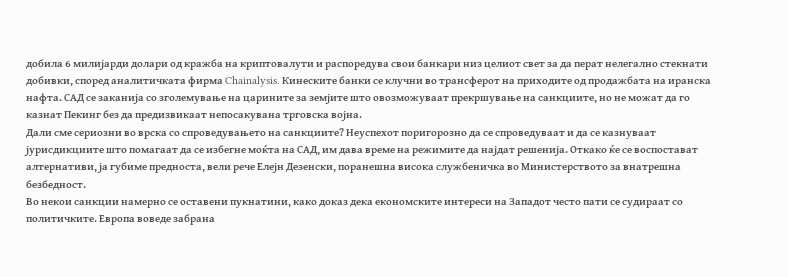добила 6 милијарди долари од кражба на криптовалути и распоредува свои банкари низ целиот свет за да перат нелегално стекнати добивки, според аналитичката фирма Chainalysis. Кинеските банки се клучни во трансферот на приходите од продажбата на иранска нафта. САД се заканија со зголемување на царините за земјите што овозможуваат прекршување на санкциите, но не можат да го казнат Пекинг без да предизвикаат непосакувана трговска војна.
Дали сме сериозни во врска со спроведувањето на санкциите? Неуспехот поригорозно да се спроведуваат и да се казнуваат јурисдикциите што помагаат да се избегне моќта на САД, им дава време на режимите да најдат решенија. Откако ќе се воспостават алтернативи, ја губиме предноста, вели рече Елејн Дезенски, поранешна висока службеничка во Министерството за внатрешна безбедност.
Во некои санкции намерно се оставени пукнатини, како доказ дека економските интереси на Западот често пати се судираат со политичките. Европа воведе забрана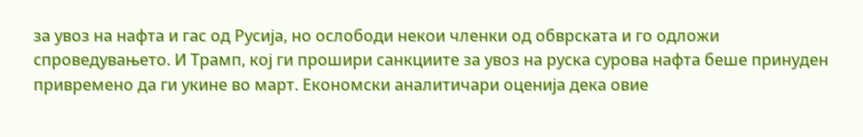за увоз на нафта и гас од Русија, но ослободи некои членки од обврската и го одложи спроведувањето. И Трамп, кој ги прошири санкциите за увоз на руска сурова нафта беше принуден привремено да ги укине во март. Економски аналитичари оценија дека овие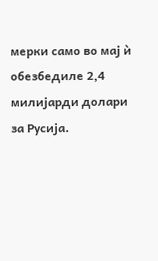мерки само во мај ѝ обезбедиле 2,4 милијарди долари за Русија.